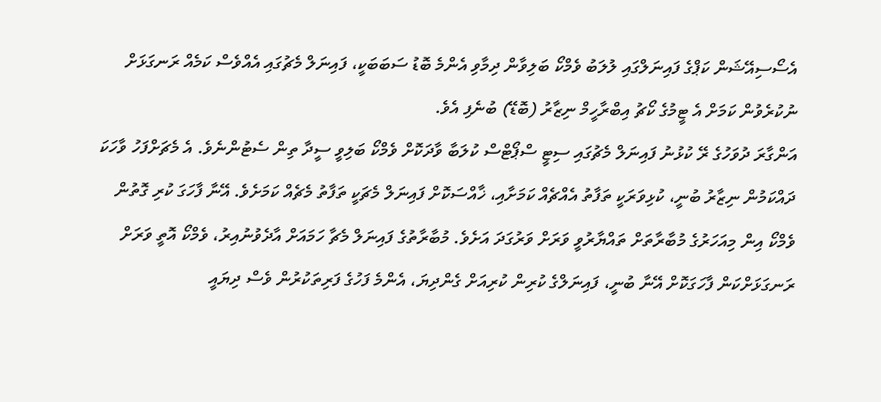އެސޯސިއޭޝަން ކަޕްގެ ފައިނަލްގައި ލުލަބު ވެމްކޯ ބަލިވާން ދިމާވި އެންމެ ބޮޑު ސަބަބަކީ، ފައިނަލް މެޗުގައި އެއްވެސް ކަމެއް ރަނގަޅަށް ނުކުރެވުން ކަމަށް އެ ޓީމުގެ ކޯޗު އިބްރާހީމް ނިޒާރު (ބޮޑޭ) ބުނެފި އެވެ.
އަންގާރަ ދުވަހުގެ ރޭ ކުޅުނު ފައިނަލް މެޗުގައި ސިޓީ ސްޕޯޓްސް ކުލަބާ ވާދަކޮށް ވެމްކޯ ބަލިވީ ސީދާ ތިން ސެޓުންނެވެ. އެ މެޗަށްފަހު ވާހަކަ ދައްކަމުން ނިޒާރު ބުނީ، ކުޅިވަރަކީ ތަފާތު އެއްޗެއް ކަމަށާއި، ޚާއްސަކޮށް ފައިނަލް މެޗަކީ ތަފާތު މެޗެއް ކަމަށެވެ. އޭނާ ފާހަގަ ކުރި ގޮތުން ވެމްކޯ އިން މިއަހަރުގެ މުބާރާތަށް ތައްޔާރުވީ ވަރަށް ވަރުގަދަ އަށެވެ. މުބާރާތުގެ ފައިނަލް މެޗާ ހަމައަށް އާދެވުނުއިރު، ވެމްކޯ އޮތީ ވަރަށް ރަނގަޅަށްކަން ފާހަގަކޮށް އޭނާ ބުނީ، ފައިނަލްގެ ކުރިން ކުރިއަށް ގެންދިޔަ، އެންމެ ފަހުގެ ފަރިތަކުރުން ވެސް ދިޔައީ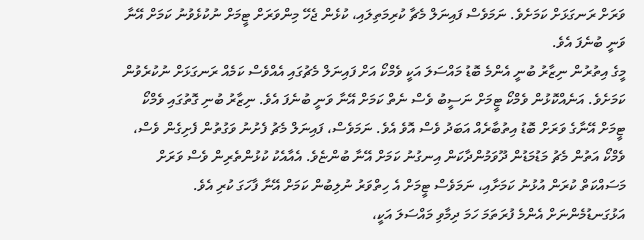ވަރަށް ރަނގަޅަށް ކަމަށެވެ. ނަމަވެސް ފައިނަލް މެޗާ ކުރިމަތިލައި، ކުޅެން ޖެހޭ މިންވަރަށް ޓީމަށް ނުކުޅެވުނު ކަމަށް އޭނާ ވަނީ ބުނެފަ އެވެ.
މީގެ އިތުރުން ނިޒާރު ބުނީ އެންމެ ބޮޑު މައްސަލަ އަކީ ވެމްކޯ އަށް ފައިނަލް މެޗުގައި އެއްވެސް ކަމެއް ރަނގަޅަށް ނުކުރެވުން ކަމަށެވެ. އަނެއްކޮޅުން ވެމްކޯ ޓީމަށް ނަސީބު ވެސް ނެތް ކަމަށް އޭނާ ވަނީ ބުނެފަ އެވެ. ނިޒާރު ބުނި ގޮތުގައި ވެމްކޯ ޓީމަށް އޭނާގެ ވަރަށް ބޮޑު އިތުބާރެއް އަބަދު ވެސް އޮވެ އެވެ. ނަމަވެސް، ފައިނަލް މެޗު ފެށުނު ވަގުތުން ފެށިގެން ވެސް، ވެމްކޯ އަތުން މެޗު މަޑުމަޑުން ދޫވަމުންދާކަން އިނގުނު ކަމަށް އޭނާ ބުންޏެވެ. އެއާއެކު ކުޅުންތެރިން ވެސް ވަރަށް މަސައްކަތް ކުރަން އުޅުނު ކަމަށާއި، ނަމަވެސް ޓީމަށް އެ ހިތްވަރު ނުލިބުން ކަމަށް އޭނާ ފާހަގަ ކުރި އެވެ.
އަޅުގަނޑުމެންނަށް އެންމެ ފުރަތަމަ ހަމަ ދިމާވި މައްސަލަ އަކީ،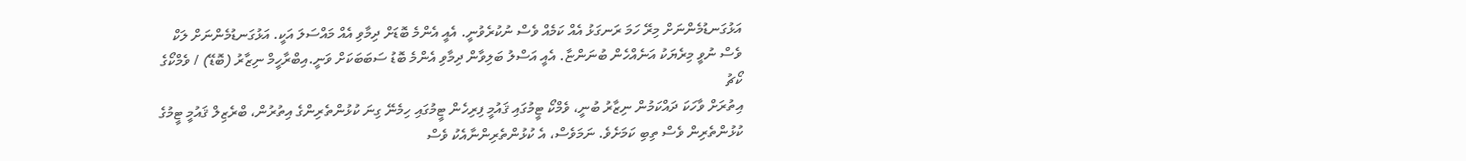އަޅުގަނޑުމެންނަށް މިރޭ ހަމަ ރަނގަޅު އެއް ކަމެއް ވެސް ނުކުރެވުނީ. އެއީ އެންމެ ބޮޑަށް ދިމާވި އެއް މައްސަލަ އަކީ. އަޅުގަނޑުމެންނަށް ލަކް ވެސް ނުވީ މިރެޔަކު އަނެއްހެން ބުނަންޏާ. އެއީ އަސްލު ބަލިވާން ދިމާވި އެންމެ ބޮޑު ސަބަބަކަށް ވަނީ.އިބްރާހީމް ނިޒާރު (ބޮޑޭ) / ވެމްކޯގެ ކޯޗު
އިތުރަށް ވާހަކަ ދައްކަމުން ނިޒާރު ބުނީ، ވެމްކޯ ޓީމުގައި ޤައުމީ ފިރިހެން ޓީމުގައި ހިމެނޭ ގިނަ ކުޅުންތެރިންގެ އިތުރުން، ބްރެޒިލް ޤައުމީ ޓީމުގެ ކުޅުންތެރިން ވެސް ތިބި ކަމަށެވެ. ނަމަވެސް، އެ ކުޅުންތެރިންނާއެކު ވެސް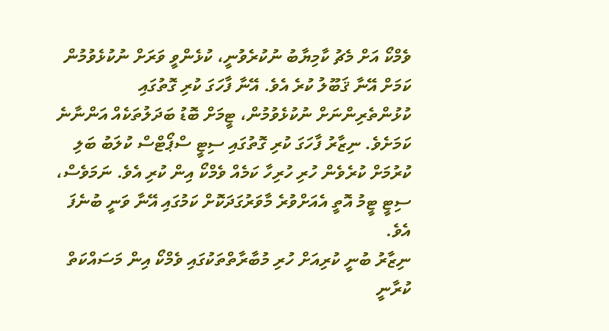ވެމްކޯ އަށް މެޗު ކާމިޔާބު ނުކުރެވުނީ، ކުޅެންވީ ވަރަށް ނުކުޅެވުމުން ކަމަށް އޭނާ ޤަބޫލު ކުރެ އެވެ. އޭނާ ފާހަގަ ކުރި ގޮތުގައި ކުޅުންތެރިންނަށް ނުކުޅެވުމުން، ޓީމަށް ބޮޑު ބަދަލުތަކެއް އަންނާނެ ކަމަށެވެ. ނިޒާރު ފާހަގަ ކުރި ގޮތުގައި ސިޓީ ސްޕޯޓްސް ކުލަބު ބަލި ކުރުމަށް ކުރެވެން ހުރި ހުރިހާ ކަމެއް ވެމްކޯ އިން ކުރި އެވެ. ނަމަވެސް، ސިޓީ ޓީމު އޮތީ އެއަށްވުރެ މާވަރުގަދަކޮށް ކަމުގައި އޭނާ ވަނީ ބުނެފަ އެވެ.
ނިޒާރު ބުނީ ކުރިއަށް ހުރި މުބާރާތްތަކުގައި ވެމްކޯ އިން މަސައްކަތް ކުރާނީ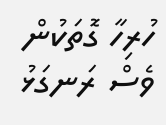ހުރިހާ ގޮތަކުން ވެސް ރަނގަޅު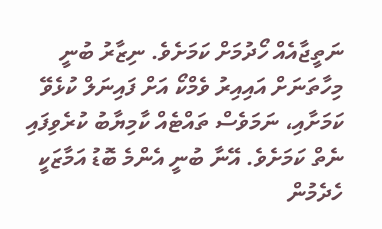ނަތީޖާއެއް ހޯދުމަށް ކަމަށެވެ. ނިޒާރު ބުނީ މިހާތަނަށް އައިއިރު ވެމްކޯ އަށް ފައިނަލް ކުޅެވޭ ކަމަށާއި، ނަމަވެސް ތައްޓެއް ކާމިޔާބު ކުރެވިފައި ނެތް ކަމަށެވެ. އޭނާ ބުނީ އެންމެ ބޮޑު އަމާޒަކީ ހެދެމުން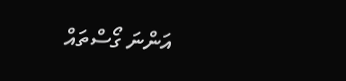އަންނަ ގޯސްތައް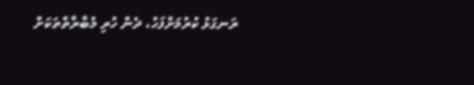ރަނގަޅު ކުރުމަށްފަހު، ދެން ހުރި މުބާރާތްތަކަށް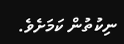ނިކުތުން ކަމަށެވެ.